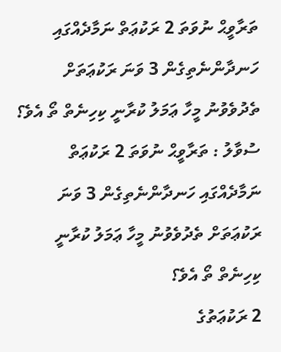ތަރާވީޙް ނުވަތަ 2 ރަކުޢަތް ނަމާދެއްގައި ހަނދާންނެތިގެން 3 ވަނަ ރަކުޢަތަށް ތެދުވެވުނު މީހާ ޢަމަލު ކުރާނީ ކިހިނެތް ތޯ އެވެ؟
ސުވާލު : ތަރާވީޙް ނުވަތަ 2 ރަކުޢަތް ނަމާދެއްގައި ހަނދާންނެތިގެން 3 ވަނަ ރަކުޢަތަށް ތެދުވެވުނު މީހާ ޢަމަލު ކުރާނީ ކިހިނެތް ތޯ އެވެ؟
2 ރަކުޢަތުގެ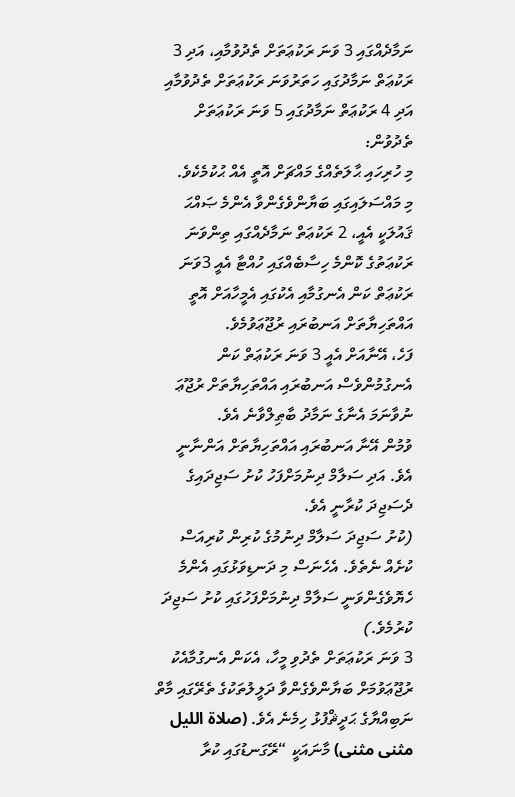ނަމާދެއްގައި 3 ވަނަ ރަކުޢަތަށް ތެދުވުމާއި، އަދި 3 ރަކުޢަތް ނަމާދުގައި ހަތަރުވަނަ ރަކުޢަތަށް ތެދުވުމާއި އަދި 4 ރަކުޢަތް ނަމާދުގައި 5 ވަނަ ރަކުޢަތަށް ތެދުވުން:
މި ހުރިހައި ޙާލަތެއްގެ މައްޗަށް އޮތީ އެއް ޙުކުމެކެވެ.
މި މައްސަލައިގައި ބަޔާންވެގެންވާ އެންމެ ޞައްޙަ ޤައުލަކީ އެއީ، 2 ރަކުޢަތް ނަމާދެއްގައި ތިންވަނަ ރަކުޢަތުގެ ކޮންމެ ހިސާބެއްގައި ހުއްޓާ އެއީ 3ވަނަ ރަކުޢަތް ކަން އެނގުމާއި އެކުގައި އެމީހާއަށް އޮތީ އައްތަހިޔާތަށް އަނބުރައި ރުޖޫޢަވުމެވެ.
ފަހެ، އޭނާއަށް އެއީ 3 ވަނަ ރަކުޢަތް ކަން އެނގުމުންވެސް އަނބުރައި އައްތަހިޔާތަށް ރުޖޫޢަ ނުވާނަމަ އެނާގެ ނަމާދު ބާޠިލްވާނެ އެވެ.
ވުމުން އޭނާ އަނބުރައި އައްތަހިޔާތަށް އަންނާނީ އެވެ. އަދި ސަލާމް ދިނުމަށްފަހު ކުށު ސަޖިދައިގެ ދެސަޖިދަ ކުރާނީ އެވެ.
(ކުށު ސަޖިދަ ސަލާމް ދިނުމުގެ ކުރިން ކުރިއަސް ކުށެއް ނެތެވެ. އެހެނަސް މި ދަނޑިވަޅުގައި އެންމެ ހެޔޮވެގެންވަނީ ސަލާމް ދިނުމަށްފަހުގައި ކުށު ސަޖިދަ ކުރުމެވެ.)
3 ވަނަ ރަކުޢަތަށް ތެދުވި މީހާ، އެކަން އެނގުމާއެކު ރުޖޫޢަވުމަށް ބަޔާންވެގެންވާ ދަލީލުތަކުގެ ތެރޭގައި މާތް ނަބިއްޔާގެ ޙަދީޘްފުޅު ހިމެނެ އެވެ. (صلاة الليل مثنى مثنى) މާނައަކީ “ރޭގަނޑުގައި ކުރާ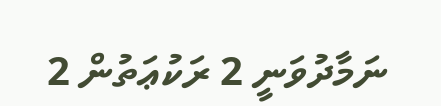ނަމާދުވަނީ 2 ރަކުޢަތުން 2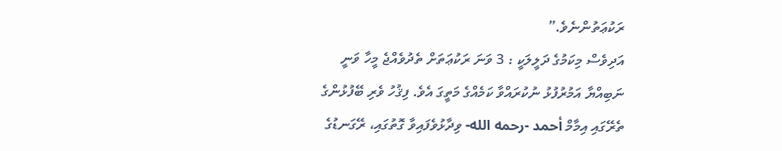ރަކުޢަތުންނެވެ.”
އަދިވެސް މިކަމުގެ ދަލީލަކީ : 3 ވަނަ ރަކުޢަތަށް ތެދުވެއްޖެ މީހާ ވަނީ ނަބިއްޔާ އަމުރުފުޅު ނުކުރައްވާ ކަމެއްގެ މަތީގަ އެވެ. ފިޤުހު ވެރި ބޭފުޅުންގެ ތެރޭގައި އިމާމް أحمد -رحمه الله- ވިދާޅުވެފައިވާ ގޮތުގައި، ރޭގަނޑުގެ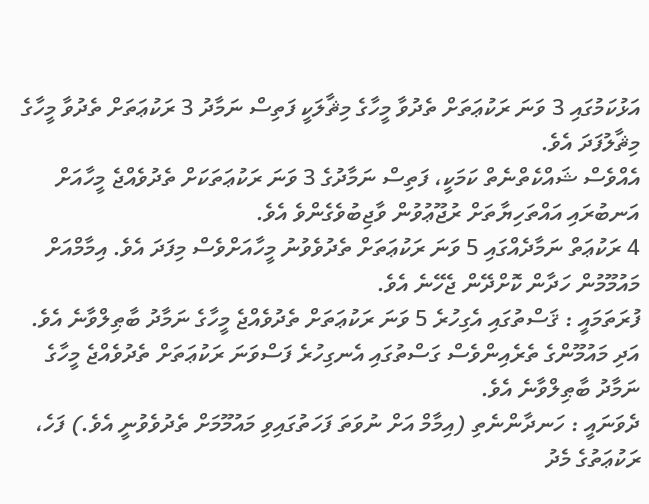އަޅުކަމުގައި 3 ވަނަ ރަކުޢަތަށް ތެދުވާ މީހާގެ މިޘާލަކީ ފަތިސް ނަމާދު 3 ރަކުޢަތަށް ތެދުވާ މީހާގެ މިޘާލުފަދަ އެވެ.
އެއްވެސް ޝައްކެތްނެތް ކަމަކީ، ފަތިސް ނަމާދުގެ 3 ވަނަ ރަކުޢަތަކަށް ތެދުވެއްޖެ މީހާއަށް އަނބުރައި އައްތަހިޔާތަށް ރުޖޫޢުވުން ވާޖިބުވެގެންވެ އެވެ.
4 ރަކުޢަތް ނަމާދެއްގައި 5 ވަނަ ރަކުޢަތަށް ތެދުވެވުނު މީހާއަށްވެސް މިފަދަ އެވެ. އިމާމްއަށް މައުމޫމުން ހަދާން ކޮށްދޭން ޖެހޭނެ އެވެ.
ފުރަތަމައީ : ޤަސްތުގައި އެގިހުރެ 5 ވަނަ ރަކުޢަތަށް ތެދުވެއްޖެ މީހާގެ ނަމާދު ބާޠިލްވާނެ އެވެ.
އަދި މައުމޫންގެ ތެރެއިންވެސް ގަސްތުގައި އެނގިހުރެ ފަސްވަނަ ރަކުޢަތަށް ތެދުވެއްޖެ މީހާގެ ނަމާދު ބާޠިލްވާނެ އެވެ.
ދެވަނައީ : ހަނދާންނެތި (އިމާމް އަށް ނުވަތަ ފަހަތުގައިވި މައުމޫމަށް ތެދުވެވުނީ އެވެ.) ފަހެ، ރަކުޢަތުގެ މެދު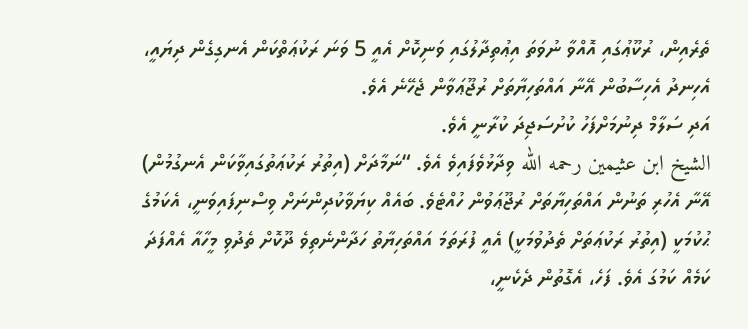ތެރެއިން، ރުކޫޢުގައި އޮއްވާ ނުވަތަ އިޢުތިދާލުގައި ވަނިކޮށް އެއީ 5 ވަނަ ރަކުޢަތްކަން އެނގިގެން ދިޔައީ، އެހިނދު އެހިސާބުން އޭނާ އައްތަހިޔާތަށް ރުޖޫޢަވާން ޖެހޭނެ އެވެ.
އަދި ސަލާމް ދިނުމަށްފަހު ކުށުސަޖިދަ ކުރާނީ އެވެ.
الشيخ ابن عثيمين رحمه الله ވިދާޅުވެފައިވެ އެވެ. “ނަމާދަށް (އިތުރު ރަކުޢަތުގައިވާކަން އެނގުމުން) އޭނާ އެހުރި ތަނުން އައްތަހިޔާތަށް ރުޖޫޢަވުން ހުއްޓެވެ. ބައެއް ކިޔަވާކުދިންނަށް ވިސްނިފައިވަނީ، އެކަމުގެ ޙުކުމަކީ (އިތުރު ރަކުޢަތަށް ތެދުވުމަކީ) އެއީ ފުރަތަމަ އައްތަހިޔާތު ހަދާންނެތިވެ ދޫކޮށް ތެދުވި މީހާއާ އެއްފަދަ ކަމެއް ކަމުގަ އެވެ. ފަހެ، އެގޮތުން ދެކެނީ،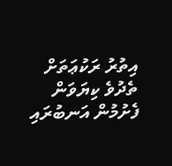އިތުރު ރަކުޢަތަށް ތެދުވެ ކިޔަވަން ފެށުމުން އަނބުރައި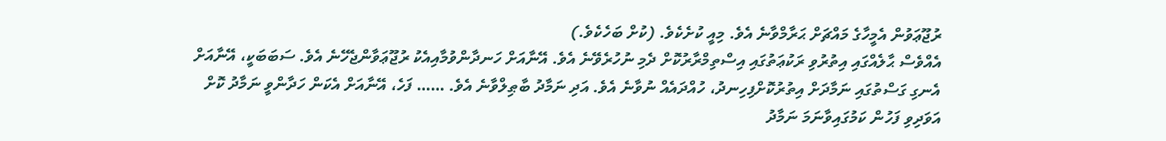ރުޖޫޢަވުން އެމީހާގެ މައްޗަށް ޙަރާމްވާނެ އެވެ. މިއީ ކުށެކެވެ. (ކުށް ބަހެކެވެ.)
އެއްވެސް ޙާލެއްގައި އިތުރުވި ރަކުޢަތުގައި އިސްތިމްރާރުކޮށް ދެމި ނުހުރެވޭނެ އެވެ. އޭނާއަށް ހަނދާންވުމާއިއެކު ރުޖޫޢަވާންޖެހޭނެ އެވެ. ސަބަބަކީ، އޭނާއަށް އެނގި ގަސްތުގައި ނަމާދަށް އިތުރުކޮށްފިހިނދު، ހުއްދައެއް ނުވާނެ އެވެ. އަދި ނަމާދު ބާޠިލްވާނެ އެވެ. …… ފަހެ، އޭނާއަށް އެކަން ހަދާންވީ ނަމާދު ކޮށް އަވަދިވި ފަހުން ކަމުގައިވާނަމަ ނަމާދު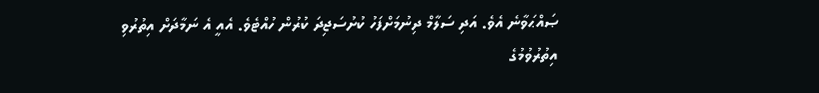ޞައްޙަވާނެ އެވެ. އަދި ސަލާމް ދިނުމަށްފަހު ކުށުސަޖިދަ ކުރުން ހުއްޓެވެ. އެއީ އެ ނަމާދަށް އިތުރުވި އިތުރުވުމުގެ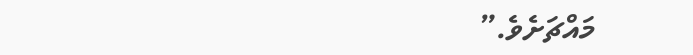މައްޗަށެވެ.”